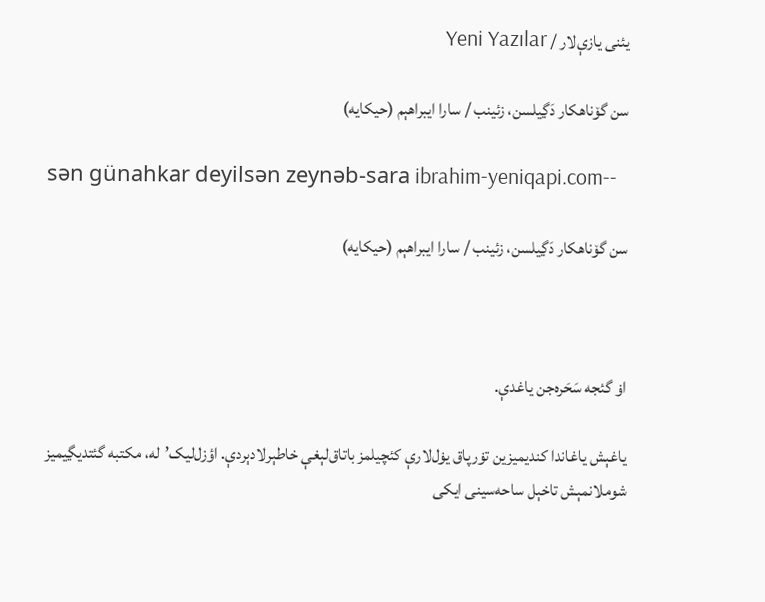یئنی یازې‌لار / Yeni Yazılar

سن گۆناهکار دَڲیلسن، زئینب / سارا ایبراهېم (حیکایه)

sən günahkar deyilsən zeynəb-sara ibrahim-yeniqapi.com--

سن گۆناهکار دَڲیلسن، زئینب / سارا ایبراهېم (حیکایه)



اۏ گئجه‌ سَحَره‌جن یاغدې.

یاغېش یاغاندا کندیمیزین تۏرپاق یۏل‌لارې کئچیلمز باتاق‌لېغې خاطېرلادېردې. اؤزل‌لیک’له‌، مکتبه‌ گئتدیڲیمیز شوملانمېش تاخېل ساحه‌سینی ایکی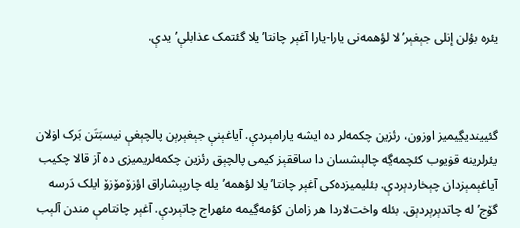یئره‌ بؤلن إنلی جېغېر’لا لؤهمه‌نی یارا-یارا آغېر چانتا’یلا‌ گئتمک عذابلې’یدې.



گئییندیڲیمیز اوزون، رئزین چکمه‌لر ده‌ ایشه‌ یارامېردې. آیاغېنې جېغېرېن پالچېغې نیسبَتَن بَرک اۏلان یئرلرینه‌ قۏیوب کئچمه‌ڲه‌ چالېشسان دا ساققېز کیمی پالچېق رئزین چکمه‌لریمیزی ده‌ آز قالا‌ چکیب آیاغېمېزدان چېخاردېردې. بئلیمیزده‌کی آغېر چانتا’یلا‌ لؤهمه‌’یله چارپېشاراق اؤزۆمۆزۆ ایلک دَ‌ر‌سه‌ گۆج’له‌ چاتدېرېردېق. بئله‌ واخت‌لاردا هر زامان کؤمه‌ڲیمه‌ مئهراج چاتېردې. آغېر چانتامې مندن آلېب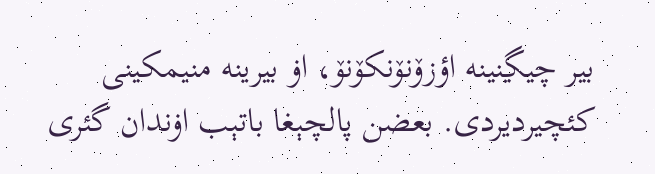بیر چیڲنینه‌ اؤزۆنۆنکۆنۆ، اۏ بیرینه‌ منیمکینی کئچیردیردی. بعضن پالچېغا باتېب اۏندان گئری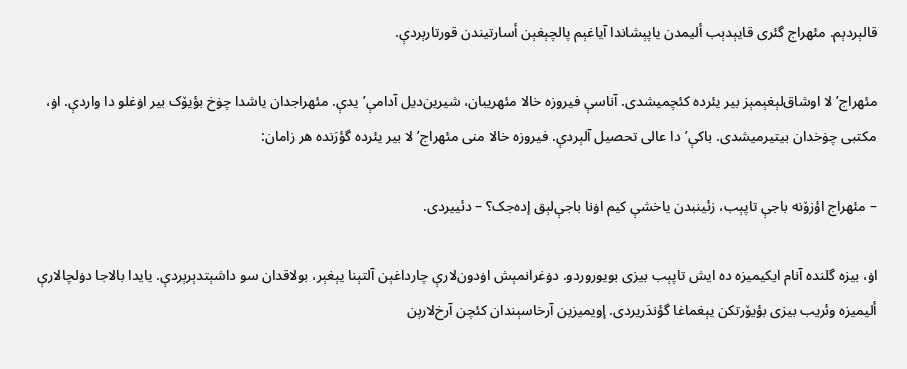قالېردېم. مئهراج گئری قایېدېب ألیمدن‌ یاپېشاندا آیاغېم پالچېغېن أسارتیندن‌ قورتارېردې.

مئهراج’لا‌ اوشاق‌لېغېمېز بیر یئرده‌ کئچمیشدی. آنا‌سې فیروزه‌ خالا‌ مئهریبان، شیرین‌دیل آدامې’یدې. مئهراجدان یاشدا چۏخ بؤیۆک بیر اۏغلو دا واردې. اۏ، مکتبی چۏخدان بیتیر‌میشدی. باکې’دا عالی تحصیل آلېردې. فیروزه‌ خالا‌ منی مئهراج’لا‌ بیر یئرده‌ گؤرَنده‌ هر زامان:

– مئهراج اؤزۆنه‌ باجې تاپېب، زئینبدن یاخشې کیم اۏنا باجې‌لېق إده‌جک؟ – دئییردی.

اۏ، بیزه‌ گلنده‌ آنام ایکیمیزه ده‌ ایش تاپېب بیزی بویوروردو. دۏغرانمېش اۏدون‌لارې چارداغېن آلتېنا یېغېر، بولاقدان سو داشېتدېرېردې. یایدا بالاجا دۏلچالارې ألیمیزه‌ وئریب بیزی بؤیۆرتکن یېغماغا گؤندَریردی. إویمیزین آرخاسېندان کئچن آرخ‌لارېن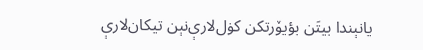یانېندا بیتَن بؤیۆرتکن کۏل‌لارې‌نېن تیکان‌لارې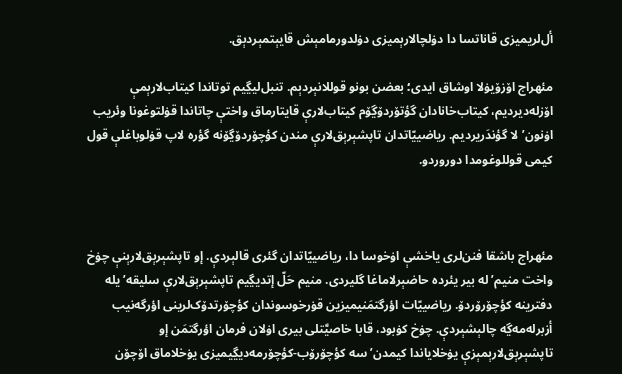أل‌لریمیزی قاناتسا دا دۏلچالارېمیزی دۏلدورمامېش قایېتمېردېق.

مئهراج اۆزۆیۏلا‌ اوشاق ایدی؛ بعضن بونو قوللانېردېم. تنبل‌لیڲیم توتاندا کیتاب‌لارېمې اۆزله‌دیردیم، کیتاب‌خانادان گؤتۆردۆڲۆم کیتاب‌لارې قایتارماق واختې چاتاندا قۏلتوغونا وئریب اۏنون’لا گؤندَ‌ریردیم. ریاضییّاتدان تاپشېرېق‌لارې مندن کؤچۆردۆڲۆنه گؤره‌ لاپ قۏلوباغلې قول کیمی قوللوغومدا دوروردو.



مئهراج باشقا فنن‌لری یاخشې اۏخوسا دا، ریاضییّاتدان گئری قالېردې. إو تاپشېرېق‌لارېنې چۏخ واخت منیم’له‌ بیر یئرده‌ حاضېرلاماغا گلیردی. منیم حَلّ إتدیڲیم تاپشېرېق‌لارې سلیقه’یله‌ دفترینه‌ کؤچۆرۆردۆ. ریاضییّات اؤرگتمَنیمیزین قۏرخوسوندان کؤچۆرتدۆک‌لرینی اؤرگه‌نیب أزبرله‌مه‌ڲه‌ چالېشېردې. چۏخ کۏبود، قابا خاصيَّتلی بیری اۏلان فرمان اؤرگتمَن إو تاپشېرېق‌لارېمېزې یۏخلا‌یاندا کیمدن‌’سه‌ کؤچۆرۆب-کؤچۆرمه‌دیڲیمیزی یۏخلا‌ماق اۆچۆن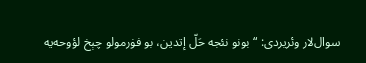سوال‌لار وئریردی: “بونو نئجه‌ حَلّ إتدین، بو فۏرمولو چېخ لؤوحه‌یه‌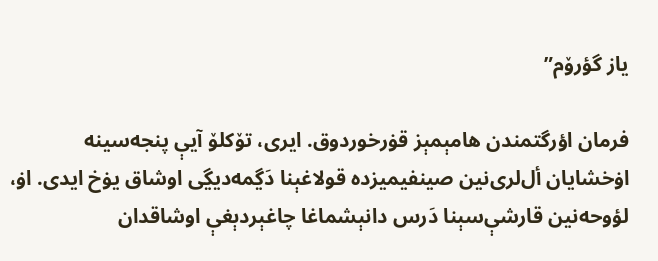یاز گؤرۆم”

فرمان اؤرگتمندن هامېمېز قۏرخوردوق. ایری، تۆکلۆ آیې پنجه‌سینه‌ اۏخشایان أل‌لری‌نین صینفیمیزده‌ قولاغېنا دَڲمه‌دیڲی اوشاق یۏخ ایدی. اۏ، لؤوحه‌نین قارشې‌سېنا دَرس دانېشماغا چاغېردېغې اوشاقدان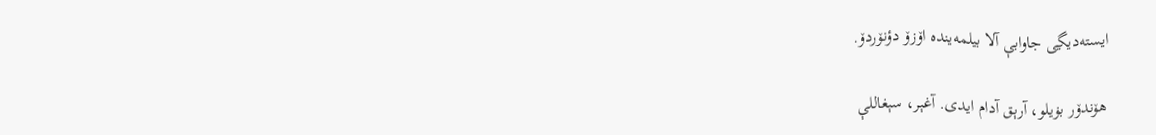ایسته‌دیڲی جاوابې آلا بیلمه‌ینده‌ اۆزۆ دؤنۆردۆ.

هۆندۆر بۏیلو، آرېق آدام ایدی. آغېر، سېغاللې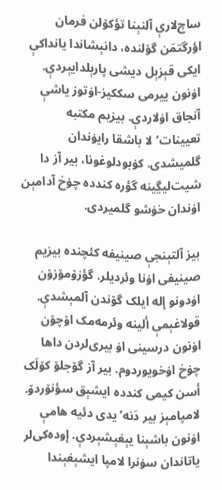ساچ‌لارې آلنېنا تؤکۆلن فرمان اؤرگتمَن گۆلنده‌، دانېشاندا یانداکې ایکی قېزېل دیشی پارېلدایېردې. اۏنون ییرمی سککیز-اۏتوز یاشې آنجاق اۏلاردې. بیزیم مکتبه‌ تعیینات’لا‌ باشقا رایۏندان گلمیشدی. کۏبودلوغونا، بیر آز دا شیت‌لیڲینه گؤره‌ کندده‌ چۏخ آدامېن اۏندان خۏشو گلمیردی.

بیز آلتېنجې صینیفه‌ کئچنده‌ بیزیم صینیفی اۏنا وئردیلر. گؤزۆمۆزۆن اۏدونو إله‌ ایلک گۆندن آلمېشدې. قولاغېمې ألینه‌ وئرمه‌مک اۆچۆن اۏنون درسینی اۏ بیری‌لردن داها چۏخ اۏخویوردوم. بیر آز گۆجلۆ کۆلَک أسن کیمی کندده‌ ایشېق سؤنۆردۆ. لامپامېز بیر دَنه’یدی دئیه‌ هامې اۏنون باشېنا یېغېشېردې. إوده‌کی‌لر یاتاندان سۏنرا لامپا ایشېغېندا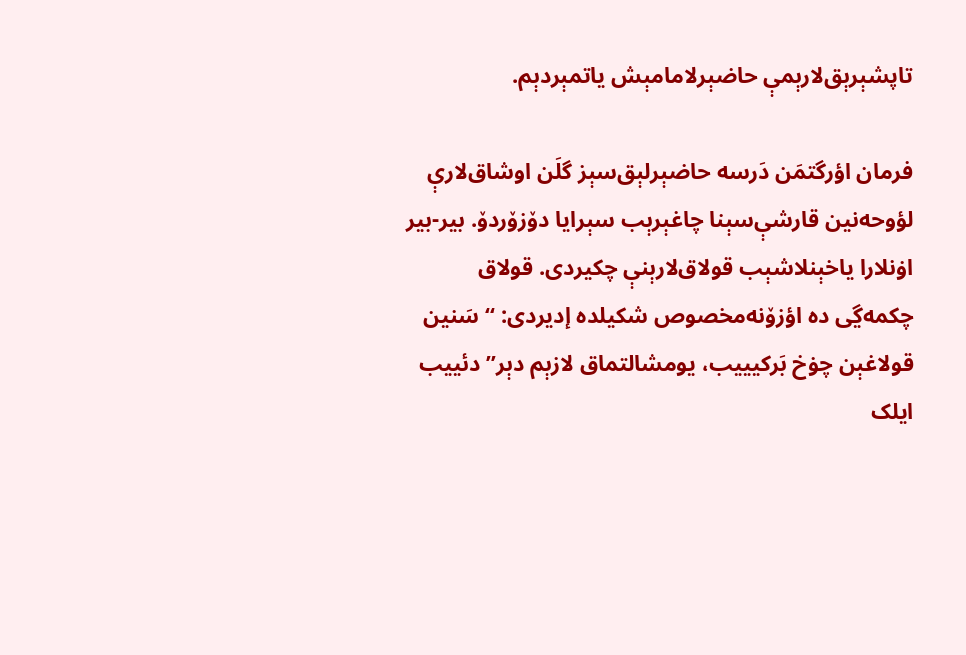تاپشېرېق‌لارېمې حاضېرلا‌مامېش یاتمېردېم.

فرمان اؤرگتمَن دَ‌ر‌سه‌ حاضېرلېق‌سېز گلَن اوشاق‌لارې لؤوحه‌نین قارشې‌سېنا چاغېرېب سېرایا دۆزۆردۆ. بیر-بیر اۏنلارا یاخېنلاشېب قولاق‌لارېنې چکیردی. قولاق چکمه‌ڲی ده‌ اؤزۆنه‌مخصوص شکیلده‌ إدیردی: “ سَنین قولاغېن چۏخ بَرکیییب، یومشالتماق لازېم دېر” دئییب ایلک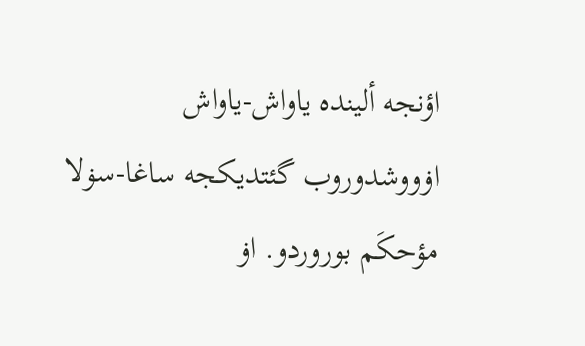اؤنجه‌ ألینده‌ یاواش-یاواش اۏووشدوروب گئتدیکجه‌ ساغا-سۏلا‌ مؤحکَم بوروردو. اۏ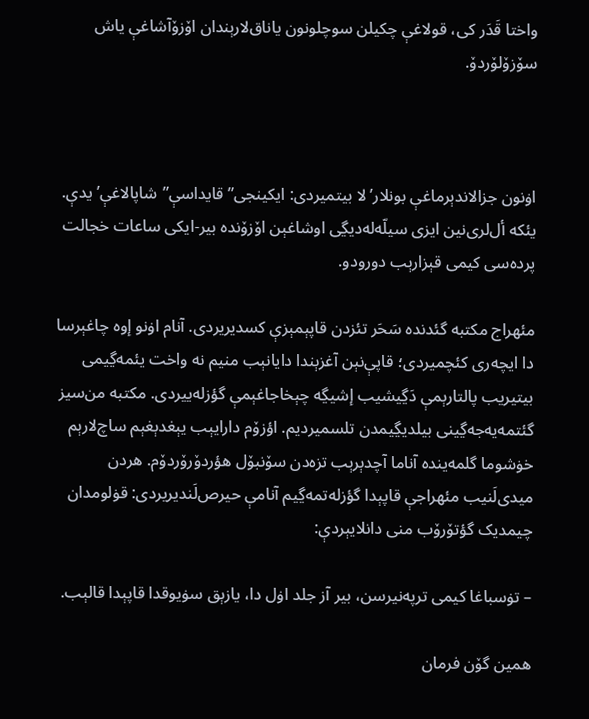واختا قَدَر کی، قولاغې چکیلن سوچلونون یاناق‌لارېندان اۆزۆآشاغې یاش سۆزۆلۆردۆ.



اۏنون جزالاندېرماغې بونلار’لا بیتمیردی: ایکینجی” قایداسې”شاپالاغې’یدې. یئکه‌ أل‌لری‌نین ایزی سیلّه‌له‌دیڲی اوشاغېن اۆزۆنده‌ بیر-ایکی ساعات خجالت پرده‌سی کیمی قېزارېب دورودو.

مئهراج مکتبه‌ گئدنده‌ سَحَر تئزدن قاپېمېزې کسدیریردی. آنام اۏنو إوه‌ چاغېر‌سا دا ایچه‌ری‌ کئچمیردی؛ قاپې‌نېن آغزېندا دایانېب منیم نه‌ واخت یئمه‌ڲیمی بیتیریب پالتارېمې دَڲیشیب إشیڲه‌ چېخاجاغېمې گؤزله‌ییردی. مکتبه‌ من‌سیز گئتمه‌یه‌جه‌ڲینی بیلدیڲیمدن‌ تلسمیردیم. اؤزۆم دارایېب یېغدېغېم ساچ‌لارېم خۏشوما گلمه‌ینده‌ آناما آچدېرېب تزه‌دن سۆنبۆل هؤردۆرۆردۆم. هردن میدی‌لَنیب مئهراجې قاپېدا گؤزله‌تمه‌ڲیم آنامې حیرص‌لَندیریردی: قۏلومدان چیمدیک گؤتۆرۆب منی دانلایېردې:

– تۏسباغا کیمی ترپه‌نیرسن، بیر آز جلد اۏل دا، یازېق سۏیوقدا قاپېدا قالېب.

همین گۆن فرمان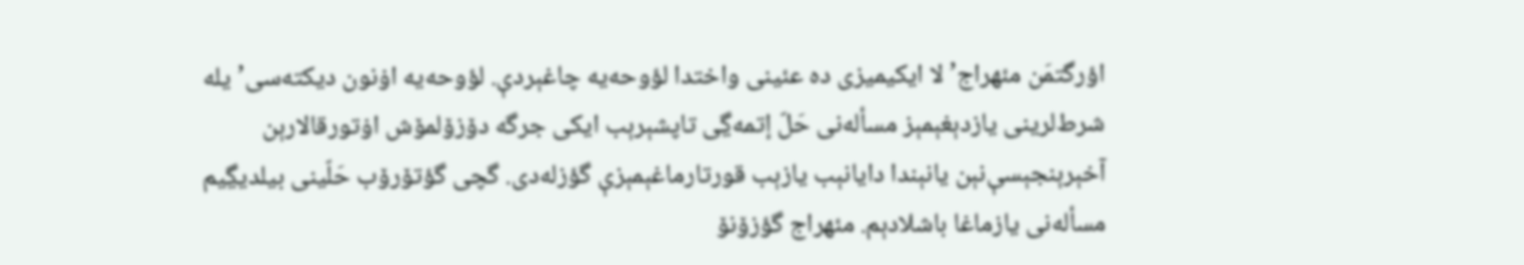اؤرگتمَن مئهراج’لا‌ ایکیمیزی ده‌ عئینی واختدا لؤوحه‌یه‌ چاغېردې. لؤوحه‌یه‌ اۏنون دیکته‌سی’یله‌ شرط‌لرینی یازدېغېمېز مسأله‌نی حَلّ إتمه‌ڲی تاپشېرېب ایکی جرگه‌ دۆزۆلمۆش اۏتورقالارېن آخېرېنجېسې‌نېن یانېندا دایانېب یازېب قورتارماغېمېزې گؤزله‌دی. گچی گؤتۆرۆب حَلّینی بیلدیڲیم مسأله‌نی یازماغا باشلادېم. مئهراج گؤزۆنۆ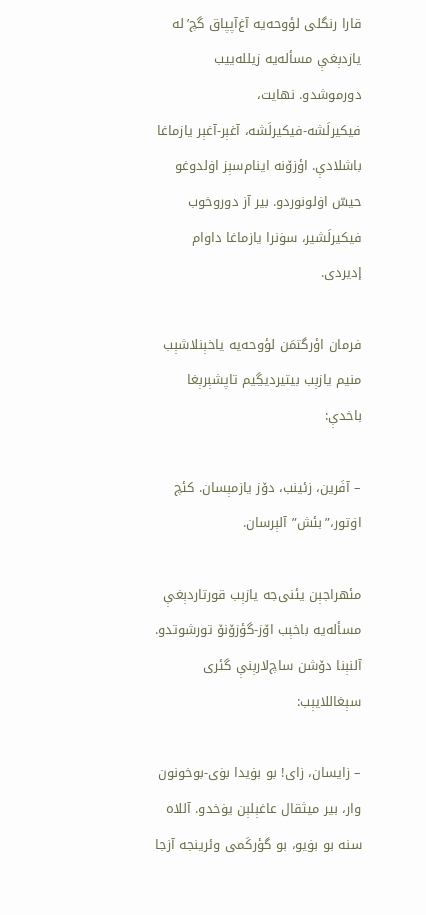قارا رنگلی لؤوحه‌یه‌ آغ‌آپپاق گچ’له‌ یازدېغې مسأله‌یه‌ زیلله‌ییب دورموشدو. نهایت، فیکیرلَشه‌-فیکیرلَشه‌، آغېر-آغېر یازماغا باشلادې. اؤزۆنه‌ اینام‌سېز اۏلدوغو حیسّ اۏلونوردو. بیر آز دوروخوب فیکیرلَشیر، سۏنرا یازماغا داوام إدیردی.

فرمان اؤرگتمَن لؤوحه‌یه‌ یاخېنلاشېب منیم یازېب بیتیردیڲیم تاپشېرېغا باخدې:

– آفَرین، زئینب، دۆز یازمېسان. کئچ اۏتور،”بئش” آلېرسان.

مئهراجېن یئنی‌جه‌ یازېب قورتاردېغې مسأله‌یه‌ باخېب اۆز-گؤزۆنۆ تورشوتدو. آلنېنا دۆشن ساچ‌لارېنې گئری سېغاللایېب:

– زایسان، زای! بو بۏیدا بۏی-بوخونون وار، بیر میثقال عاغېلېن یۏخدو. آللاه‌ سنه‌ بو بۏیو، بو گؤرکَمی وئرینجه‌ آزجا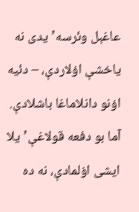عاغېل وئرسه’یدی نه‌ یاخشې اۏلاردې، – دئیه‌ اۏنو دانلاماغا باشلادې. آما بو دفعه‌ قولاغې’یلا ایشی اۏلمادې، نه‌ ده‌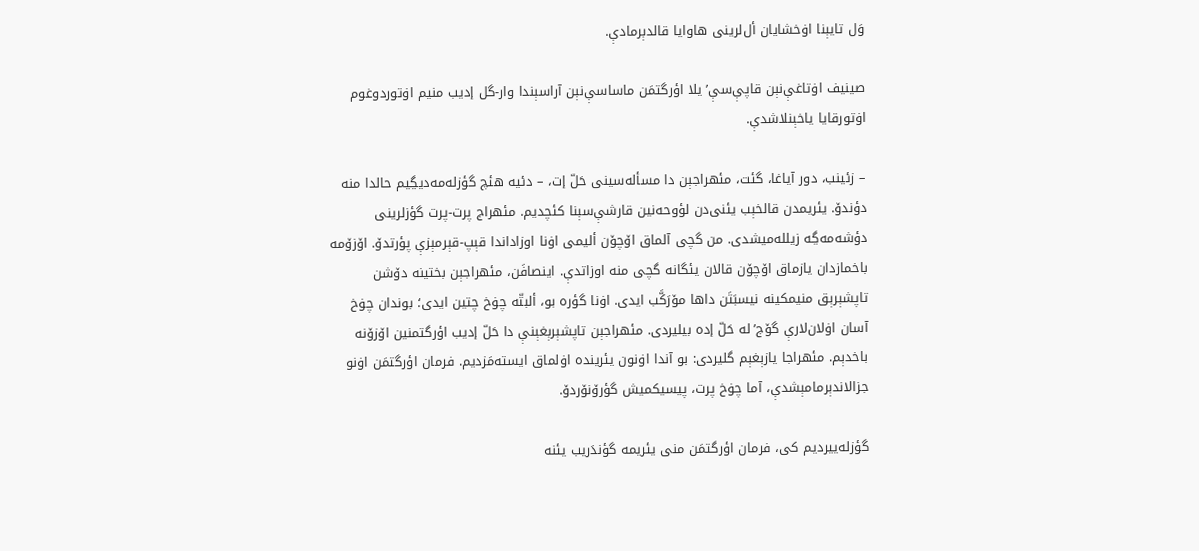وَل تایېنا اۏخشایان أل‌لرینی هاوایا قالدېرمادې.

صینیف اۏتاغې‌نېن قاپې‌سې’یلا‌ اؤرگتمَن ماساسې‌نېن آراسېندا وار-گل إدیب منیم اۏتوردوغوم اۏتورقایا یاخېنلاشدې.

– زئینب، دور آیاغا، گئت، مئهراجېن دا مسأله‌سینی حَلّ إت، – دئیه‌ هئچ گؤزله‌مه‌دیڲیم حالدا منه‌ دؤندۆ. یئریمدن قالخېب یئنی‌دن لؤوحه‌نین قارشې‌سېنا کئچدیم. مئهراج پرت-پرت گؤزلرینی دؤشه‌مه‌ڲه‌ زیلله‌میشدی. من گچی آلماق اۆچۆن ألیمی اۏنا اوزاداندا قېپ-قېرمېزې پؤرتدۆ. اۆزۆمه‌ باخما‌زدان یازماق اۆچۆن قالا‌ن یئگانه‌ گچی منه‌ اوزاتدې. اینصافَن، مئهراجېن بختینه‌ دۆشن تاپشېرېق منیمکینه‌ نیسبَتَن داها مۆرَکَّب ایدی. اۏنا گؤره‌ بو، ألبتّه‌ چۏخ چتین ایدی؛ بوندان چۏخ آسان اۏلان‌لارې گۆج’له‌ حَلّ إده‌ بیلیردی. مئهراجېن تاپشېرېغېنې دا حَلّ إدیب اؤرگتمنین اۆزۆنه‌ باخدېم. مئهراجا یازېغېم گلیردی: بو آندا اۏنون یئرینده‌ اۏلماق ایسته‌مَزدیم. فرمان اؤرگتمَن اۏنو جزالاندېرمامېشدې، آما چۏخ پرت، پیسیکمیش گؤرۆنۆردۆ.

گؤزله‌ییردیم کی، فرمان اؤرگتمَن منی یئریمه گؤندَ‌ریب یئنه‌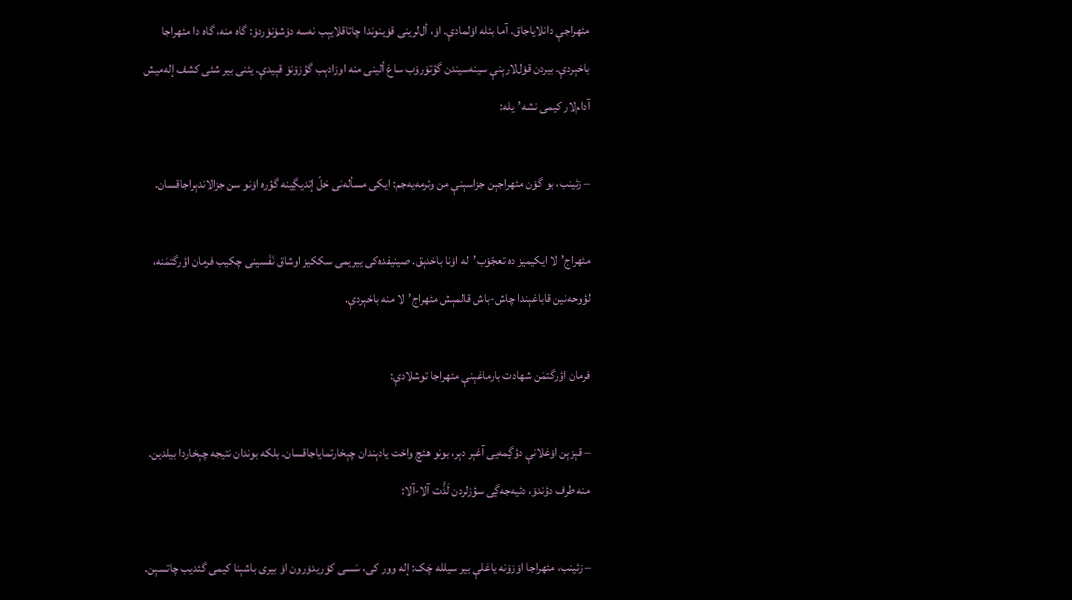مئهراجې دانلایاجاق. آما بئله‌ اۏلمادې. اۏ، أل‌لرینی قۏینوندا چاتاقلایېب نه‌سه‌ دۆشۆنۆردۆ: گاه‌ منه‌، گاه‌ دا مئهراجا باخېردې. بیردن قۏل‌لارېنې سینه‌سیندن‌ گؤتۆرۆب ساغ ألینی منه‌ اوزادېب گؤزۆنۆ قېیدې. یئنی بیر شئی کشف إله‌میش آدام‌لار کیمی نشه’یله‌:

– زئینب، بو گۆن مئهراجېن جزاسېنې من وئرمه‌یه‌جم: ایکی مسأله‌نی حَلّ إتدیڲینه‌ گؤره‌ اۏنو سن جزالاندېراجاقسان.

مئهراج’لا‌ ایکیمیز ده‌ تعجّۆب‌’له‌ اۏنا باخدېق. صینیفده‌کی ییریمی سککیز اوشاق نَفَسینی چکیب فرمان اؤرگتمَنه، لؤوحه‌نین قاباغېندا چاش-باش قالمېش مئهراج’لا‌ منه‌ باخېردې.

فرمان اؤرگتمَن شهادت بارماغېنې مئهراجا توشلادې:

– قېزېن اۏغلانې دؤڲمه‌یی آغېر دېر، بونو هئچ واخت یادېندان چېخارتمایاجاقسان. بلکه‌ بوندان نتیجه‌ چېخاردا بیلدین. منه‌ طرف دؤندۆ، دئیه‌جه‌ڲی سؤز‌لردن لَذَّت آلا-آلا:

– زئینب، مئهراجا اۆزۆنه‌ یاغلې بیر سیلله‌ چَک: إله‌ وور کی، سَسی کۏریدۏرون اۏ بیری باشېنا کیمی گئدیب چاتسېن.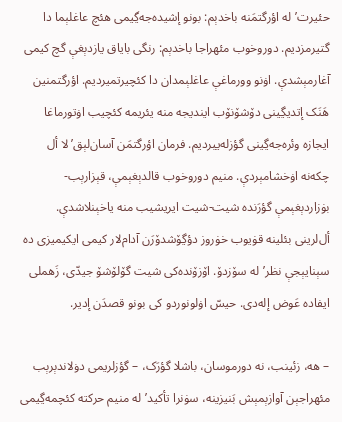حئیرت’له‌ اؤرگتمَنه باخدېم: بونو إشیده‌جه‌ڲیمی هئچ عاغلېما دا گتیرمزدیم. دوروخوب مئهراجا باخدېم: رنگی بایاق یازدېغې گچ کیمی آغارمېشدې. اۏنو وورماغې عاغلېمدان دا کئچیرتمیردیم. اؤرگتمنین هَنَک إتدیڲینی دۆشۆنۆب ایندیجه‌ منه‌ یئریمه کئچیب اۏتورماغا ایجازه‌ وئره‌جه‌ڲینی گؤزله‌ییردیم. فرمان اؤرگتمَن آسان‌لېق’لا أل چکه‌نه‌ اۏخشامېردې. منیم دوروخوب قالدېغېمې، قېزارېب-بۏزاردېغېمې گؤرَنده‌ شیت-شیت ایریشیب منه‌ یاخېنلاشدې. أل‌لرینی بئلینه‌ قۏیوب خۏروز دؤڲۆشدۆرَن آدام‌لار کیمی ایکیمیزی ده‌ سېنایېجې نظر’له‌ سۆزدۆ. اۆزۆنده‌کی‌ شیت گۆلۆشۆ جیدّی، زَهملی ایفاده‌ عَوض إله‌دی. حیسّ اۏلونوردو کی بونو قصدَن إدیر.

– هه‌، زئینب، نه‌ دورموسان، باشلا گؤرَک، – گؤزلریمی دۏلاندېرېب مئهراجېن آوازېمېش بَنیزینه‌، سۏنرا تأکید’له‌ منیم حرکته‌ کئچمه‌ڲیمی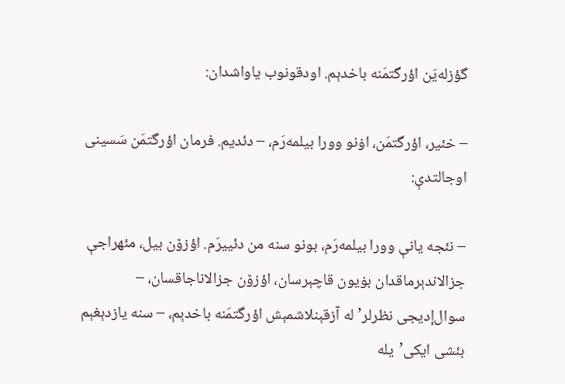گؤزله‌یَن اؤرگتمَنه باخدېم. اودقونوب یاواشدان:

– خئیر، اؤرگتمَن، اۏنو وورا بیلمه‌رَم، – دئدیم. فرمان اؤرگتمَن سَسینی اوجالتدې:

– نئجه‌ یانې وورا بیلمه‌رَم، بونو سنه‌ من دئییرَم. اؤزۆن بیل، مئهراجې جزالاندېرماقدان بۏیون قاچېرسان، اؤزۆن جزالاناجاقسان، – سوال‌إدیجی نظرلر’له‌ آزقېنلاشمېش اؤرگتمَنه باخدېم، – سنه‌ یازدېغېم بئشی ایکی’یله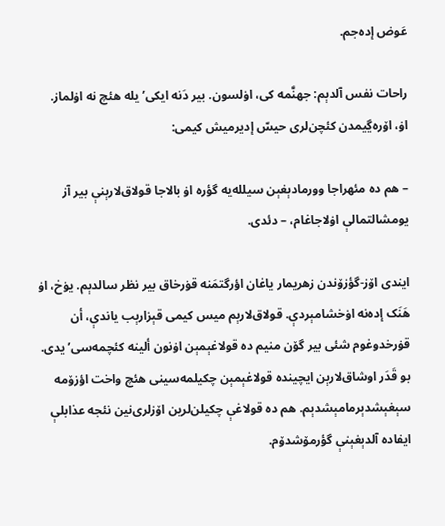عَوض إده‌جم.

راحات نفس آلدېم: جهنَّمه‌ کی، اۏلسون. بیر دَنه‌ ایکی’یله هئچ نه‌ اۏلماز. اۏ، اۆره‌ڲیمدن‌ کئچن‌لری حیسّ إدیرمیش کیمی:

– هم ده‌ مئهراجا وورمادېغېن سیلله‌یه‌ گؤره‌ اۏ بالاجا قولاق‌لارېنې بیر آز یومشالتمالې اۏلاجاغام، – دئدی.

ایندی اۆز-گؤزۆندن زهریمار یاغان اؤرگتمَنه قۏرخاق بیر نظر سالدېم. یۏخ، اۏ هَنَک إده‌نه‌ اۏخشامېردې. قولاق‌لارېم میس کیمی قېزارېب یاندې، أن قۏرخدوغوم شئی بیر گۆن منیم ده‌ قولاغېمېن اۏنون ألینه‌ کئچمه‌سی’یدی. بو قَدَر اوشاق‌لارېن ایچینده‌ قولاغېمېن چکیلمه‌سینی هئچ واخت اؤزۆمه‌ سېغېشدېرمامېشدېم. هم ده‌ قولاغې چکیلن‌لرین اۆز‌لری‌نین نئجه‌ عذابلې ایفاده‌ آلدېغېنې گؤرمۆشدۆم.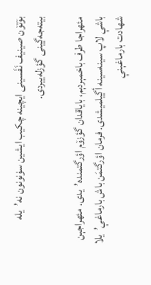بۆتۆن صینیف نَفَسینی ایچینه‌ چکیب ایشین سۏنونون نه’یله‌ بیته‌جه‌ڲینی گؤزله‌ییردی.

مئهراجا طرف باخمېردېم، بایاقدان گؤزۆم اؤرگتمنده’یدی. مئهراجېن باشې لاپ سینه‌سینه‌ أڲیلمیشدی. فرمان اؤرگتمَن باش بارماغې’یلا شهادت بارماغېنې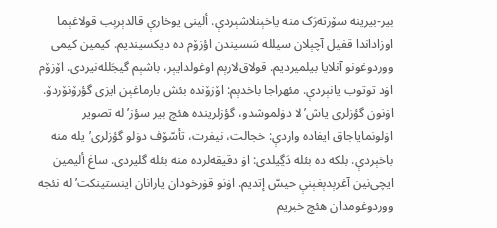بیر-بیرینه‌ سۆرته‌رَک منه‌ یاخېنلاشېردې. ألینی یوخارې قالدېرېب قولاغېما اوزاداندا قفیل آچېلان سیلله‌ سَسیندن‌ اؤزۆم ده‌ دیکسیندیم. کیمین کیمی ووردوغونو آنلایا بیلمیردیم. قولاق‌لارېم اوغولدایېر، باشېم گیجَلله‌نیردی. اۆزۆم اۏد توتوب یانېردې. مئهراجا باخدېم: اۆزۆنده‌ بئش بارماغېن ایزی گؤرۆنۆردۆ. اۏنون گؤز‌لری یاش’لا‌ دۏلموشدو، گؤزلرینده‌ هئچ بیر سؤز’له‌ تصویر اۏلونمایاجاق ایفاده‌ واردې: خجالت، نیفرت، تأسّۆف دۏلو گؤز‌لری’یله‌ منه‌ باخېردې. بلکه‌ ده‌ بئله‌ دَڲیلدی: اۏ دقیقه‌لرده‌ منه‌ بئله‌ گلیردی. ساغ ألیمین ایچی‌نین آغرېدېغېنې حیسّ إتدیم. اۏنو قۏرخودان یارانان اینستینکت’له نئجه‌ ووردوغومدان هئچ خبریم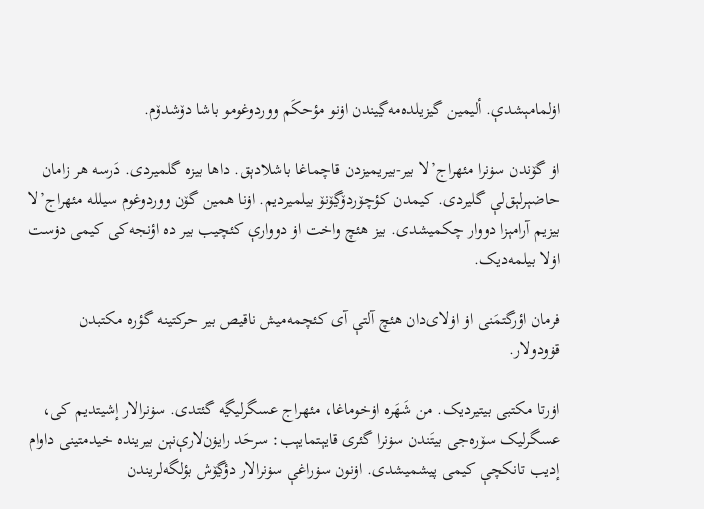اۏلمامېشدې. ألیمین گیزیلده‌مه‌ڲیندن اۏنو مؤحکَم ووردوغومو باشا دۆشدۆم.

اۏ گۆندن سۏنرا مئهراج’لا‌ بیر-بیریمیزدن قاچماغا باشلادېق. داها بیزه‌ گلمیردی. دَ‌ر‌سه‌ هر زامان حاضېرلېق‌لې گلیردی. کیمدن‌ کؤچۆردۆڲۆنۆ بیلمیردیم. اۏنا همین گۆن ووردوغوم سیلله‌ مئهراج’لا‌ بیزیم آرامېزا دووار چکمیشدی. بیز هئچ واخت اۏ دووارې کئچیب بیر ده‌ اؤنجه‌کی کیمی دۏست اۏلا بیلمه‌دیک.

فرمان اؤرگتمَنی اۏ اۏلای‌دان هئچ آلتې آی کئچمه‌میش ناقیص بیر حرکتینه‌ گؤره‌ مکتبدن قۏودولار.

اۏرتا مکتبی بیتیردیک. من شَهَره‌ اۏخوماغا، مئهراج عسگرلیڲه‌ گئتدی. سۏنرا‌لار إشیتدیم کی، عسگر‌لیک سۆره‌جی بیتَندن سۏنرا گئری قایېتمایېب: سرحَد رایۏن‌لارې‌نېن بیرینده‌ خیدمتینی داوام إدیب تانکچې کیمی پیشمیشدی. اۏنون سۏراغې سۏنرا‌لار دؤڲۆش بؤلگه‌‌لریندن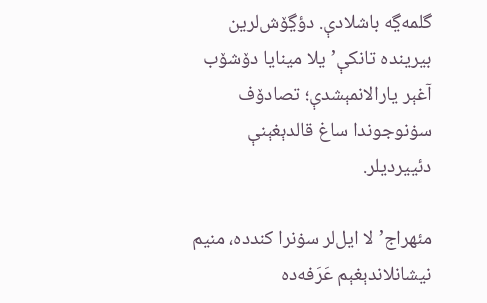گلمه‌ڲه‌ باشلادې. دؤڲۆش‌لرین بیرینده‌ تانکې’یلا‌ مینایا دۆشۆب آغېر یارالانمېشدې؛ تصادۆف سۏنوجوندا ساغ قالدېغېنې دئییردیلر.

مئهراج’لا‌ ایل‌لر سۏنرا کندده‌، منیم نیشانلاندېغېم عَرَفه‌ده‌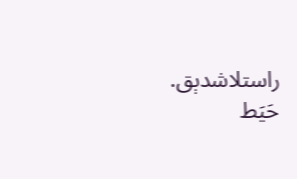راستلاشدېق. حَیَط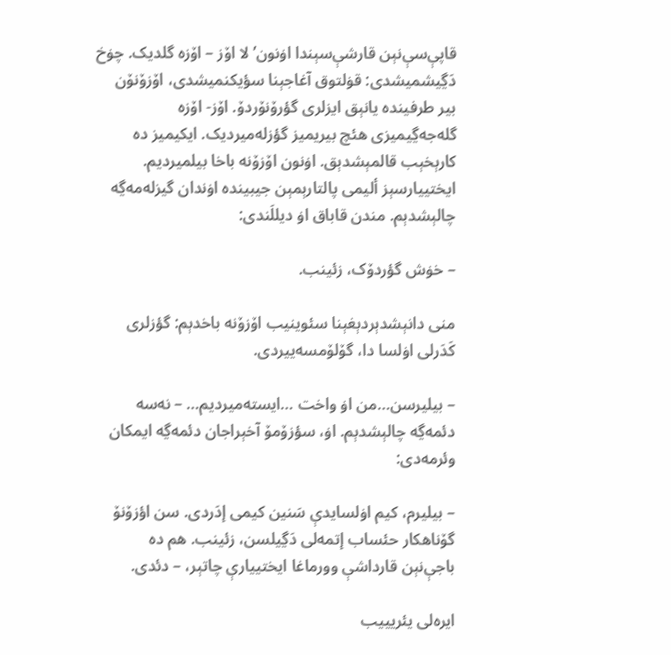قاپې‌سې‌نېن قارشې‌سېندا اۏنون’لا اۆز – اۆزه‌ گلدیک. چۏخ دَڲیشمیشدی: قۏلتوق آغاجېنا سؤیکنمیشدی، اۆزۆنۆن بیر طرفینده‌ یانېق ایزلری گؤرۆنۆردۆ. اۆز- اۆزه‌ گله‌جه‌ڲیمیزی هئچ بیریمیز گؤزله‌میردیک. ایکیمیز ده‌ کارېخېب قالمېشدېق. اۏنون اۆزۆنه‌ باخا بیلمیردیم. ایختییارسېز ألیمی پالتارېمېن جیبینده‌ اۏندان گیزله‌مه‌ڲه‌ چالېشدېم. مندن قاباق اۏ دیللَندی:

– خۏش گؤردۆک، زئینب.

منی دانېشدېردېغېنا سئوینیب اۆزۆنه‌ باخدېم: گؤز‌لری کَدَر‌لی اۏلسا دا، گۆلۆمسه‌ییردی.

– بیلیر‌سن…من اۏ واخت …ایسته‌میردیم… – نه‌سه‌ دئمه‌ڲه‌ چالېشدېم. اۏ، سؤزۆمۆ آخېراجان دئمه‌ڲه‌ ایمکان وئرمه‌دی:

– بیلیرم، کیم اۏلسایدې سَنین کیمی إدَردی. سن اؤزۆنۆ گۆناهکار حئساب إتمه‌لی دَڲیلسن، زئینب. هم ده‌ باجې‌نېن قارداشې وورماغا ایختییارې چاتېر، – دئدی.

ایره‌لی یئریییب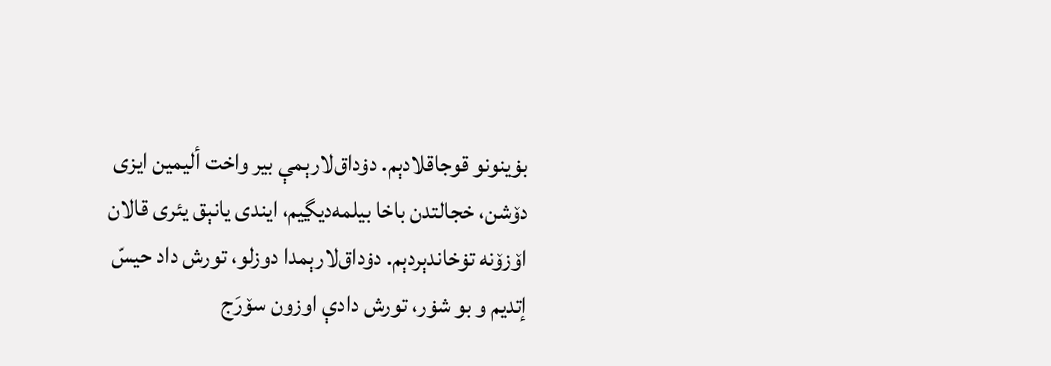بۏینونو قوجاقلادېم. دۏداق‌لارېمې بیر واخت ألیمین ایزی دۆشن، خجالتدن باخا بیلمه‌دیڲیم، ایندی یانېق یئری قالا‌ن اۆزۆنه‌ تۏخاندېردېم. دۏداق‌لارېمدا دوزلو، تورش داد حیسّ إتدیم و بو شۏر، تورش دادې اوزون سۆرَج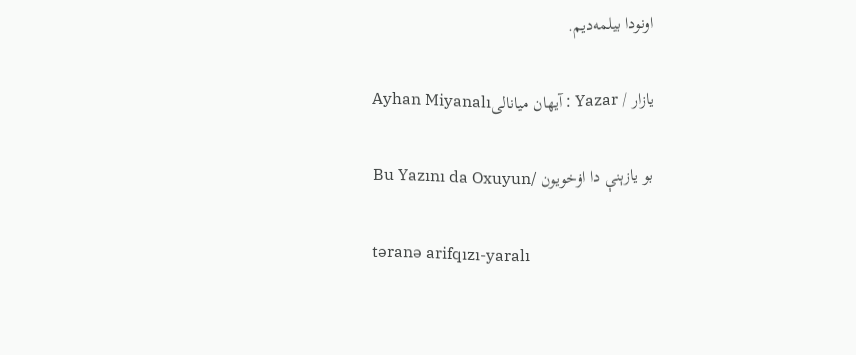اونودا بیلمه‌دیم.

یازار / Yazar : آیهان میانالیAyhan Miyanalı

بو یازېنې دا اۏخویون /Bu Yazını da Oxuyun

təranə arifqızı-yaralı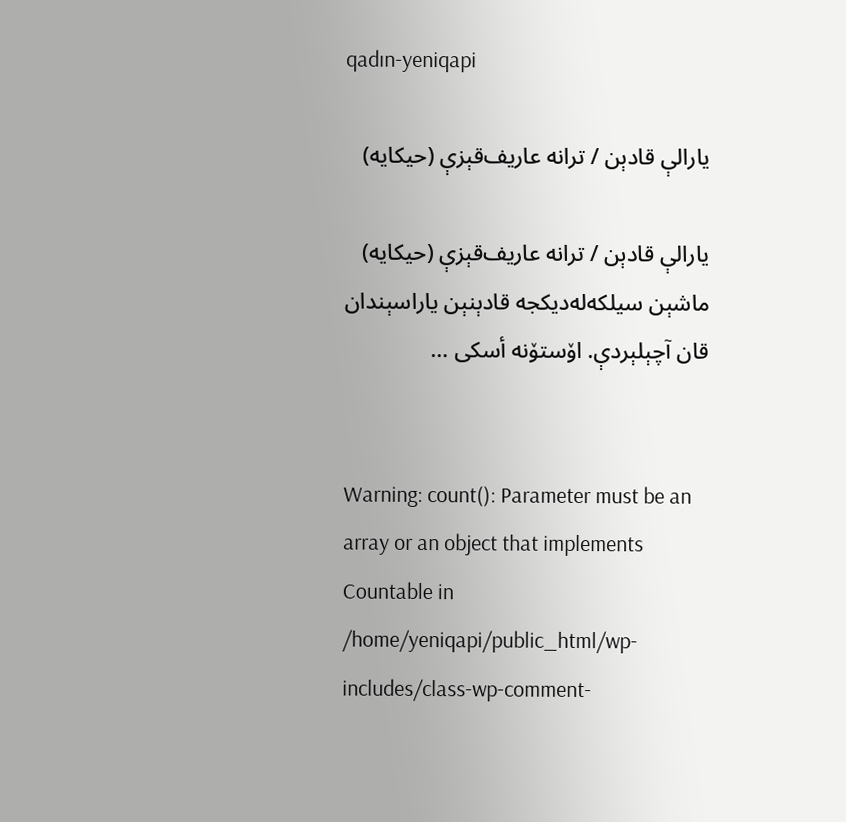qadın-yeniqapi

یارا‌لې قادېن / ترانه‌ عاریف‌قېزې‌ (حیکایه)

یارا‌لې قادېن / ترانه‌ عاریف‌قېزې‌ (حیکایه)   ماشېن سیلکه‌له‌دیکجه‌ قادېنېن یاراسېندان قان آچېلېردې. اۆستۆنه‌ أسکی …


Warning: count(): Parameter must be an array or an object that implements Countable in /home/yeniqapi/public_html/wp-includes/class-wp-comment-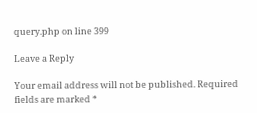query.php on line 399

Leave a Reply

Your email address will not be published. Required fields are marked *